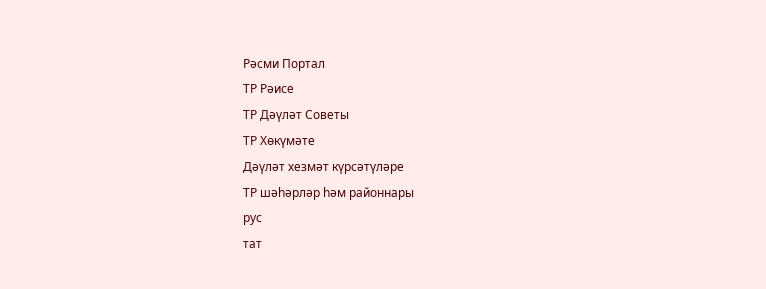Рәсми Портал
ТР Рәисе
ТР Дәүләт Советы
ТР Хөкүмәте
Дәүләт хезмәт күрсәтүләре
ТР шәһәрләр һәм районнары
рус
тат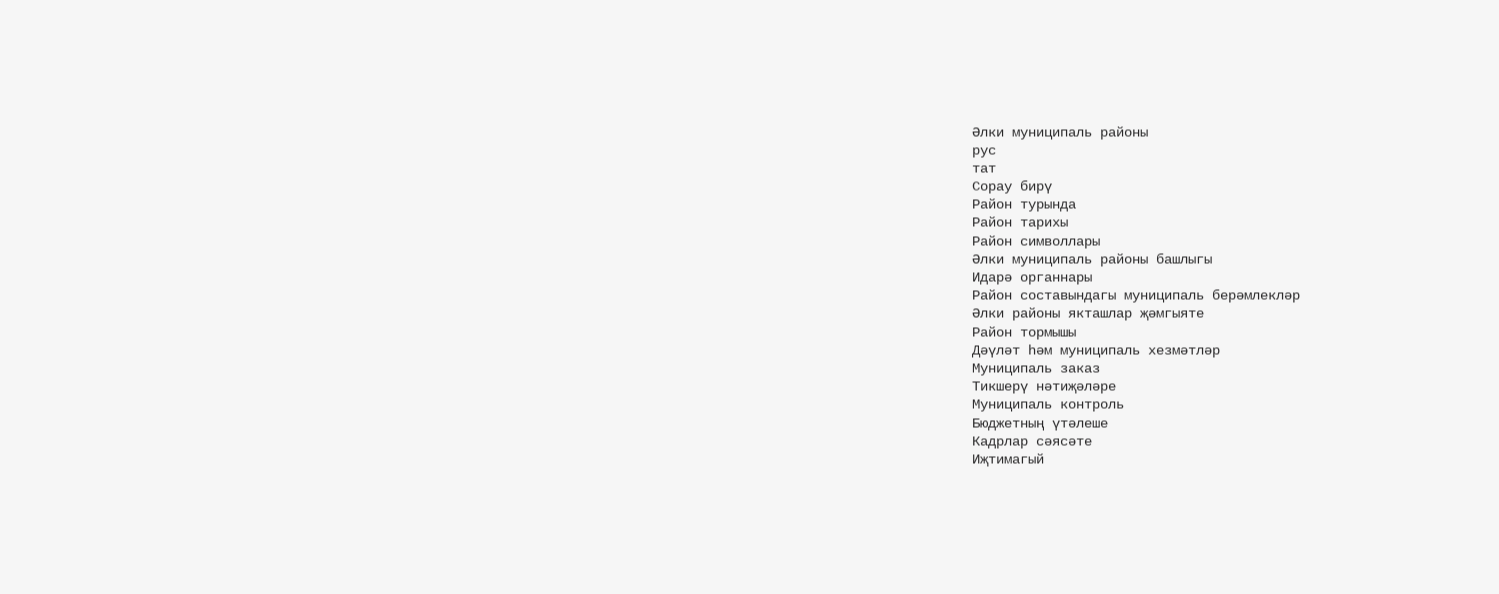Әлки муниципаль районы
рус
тат
Сорау бирү
Район турында
Район тарихы
Район символлары
Әлки муниципаль районы башлыгы
Идарә органнары
Район составындагы муниципаль берәмлекләр
Әлки районы якташлар җәмгыяте
Район тормышы
Дәүләт һәм муниципаль хезмәтләр
Муниципаль заказ
Тикшерү нәтиҗәләре
Муниципаль контроль
Бюджетның үтәлеше
Кадрлар сәясәте
Иҗтимагый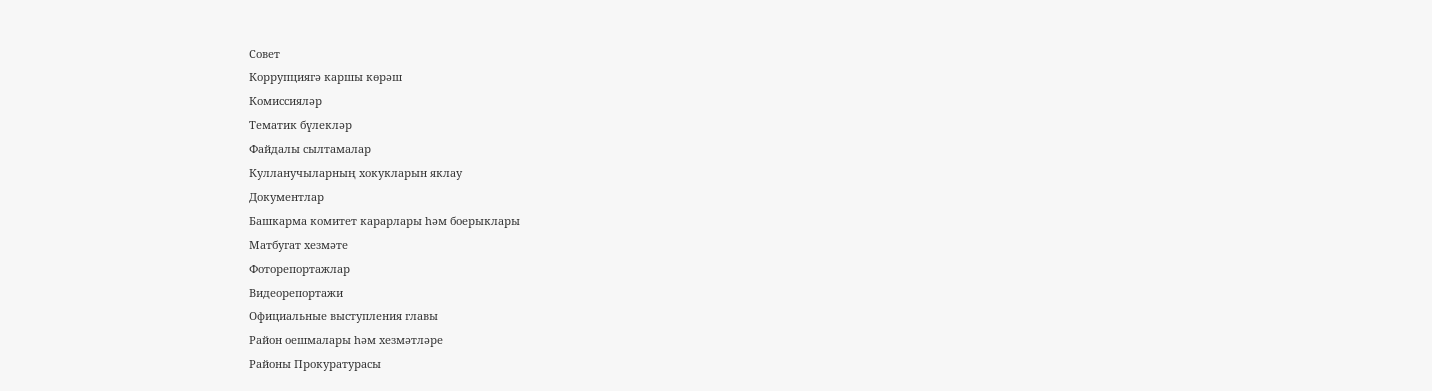Совет
Коррупциягә каршы көрәш
Комиссияләр
Тематик бүлекләр
Файдалы сылтамалар
Кулланучыларның хокукларын яклау
Документлар
Башкарма комитет карарлары һәм боерыклары
Матбугат хезмәте
Фоторепортажлар
Видеорепортажи
Официальные выступления главы
Район оешмалары һәм хезмәтләре
Районы Прокуратурасы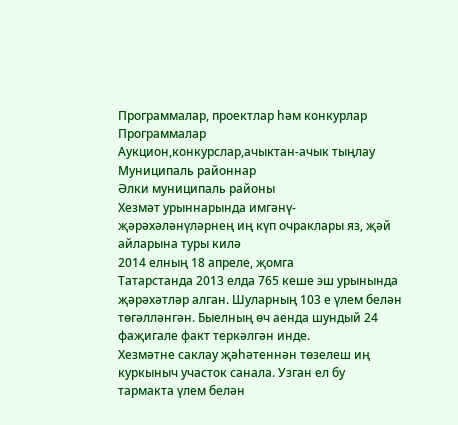Программалар, проектлар һәм конкурлар
Программалар
Аукцион,конкурслар,ачыктан-ачык тыңлау
Муниципаль районнар
Әлки муниципаль районы
Xезмәт урыннарында имгәнү-җәрәхәләнүләрнең иң күп очраклары яз, җәй айларына туры килә
2014 елның 18 апреле, җомга
Татарстанда 2013 елда 765 кеше эш урынында җәрәхәтләр алган. Шуларның 103 е үлем белән төгәлләнгән. Быелның өч аенда шундый 24 фаҗигале факт теркәлгән инде.
Хезмәтне саклау җәһәтеннән төзелеш иң куркыныч участок санала. Узган ел бу тармакта үлем белән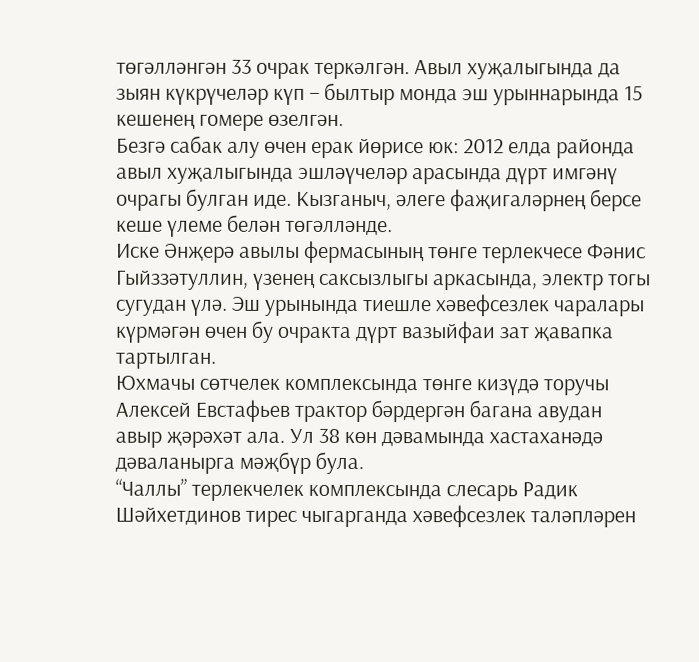төгәлләнгән 33 очрак теркәлгән. Авыл хуҗалыгында да зыян күкрүчеләр күп – былтыр монда эш урыннарында 15 кешенең гомере өзелгән.
Безгә сабак алу өчен ерак йөрисе юк: 2012 елда районда авыл хуҗалыгында эшләүчеләр арасында дүрт имгәнү очрагы булган иде. Кызганыч, әлеге фаҗигаләрнең берсе кеше үлеме белән төгәлләнде.
Иске Әнҗерә авылы фермасының төнге терлекчесе Фәнис Гыйззәтуллин, үзенең саксызлыгы аркасында, электр тогы сугудан үлә. Эш урынында тиешле хәвефсезлек чаралары күрмәгән өчен бу очракта дүрт вазыйфаи зат җавапка тартылган.
Юхмачы сөтчелек комплексында төнге кизүдә торучы Алексей Евстафьев трактор бәрдергән багана авудан авыр җәрәхәт ала. Ул 38 көн дәвамында хастаханәдә дәваланырга мәҗбүр була.
“Чаллы” терлекчелек комплексында слесарь Радик Шәйхетдинов тирес чыгарганда хәвефсезлек таләпләрен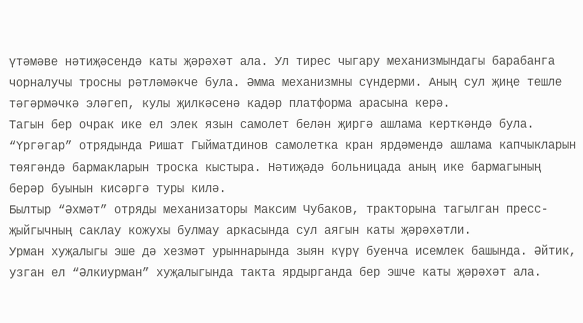үтәмәве нәтиҗәсендә каты җәрәхәт ала. Ул тирес чыгару механизмындагы барабанга чорналучы тросны рәтләмәкче була. Әмма механизмны сүндерми. Аның сул җиңе тешле тәгәрмәчкә эләгеп, кулы җилкәсенә кадәр платформа арасына керә.
Тагын бер очрак ике ел элек язын самолет белән җиргә ашлама керткәндә була. “Үргәгар” отрядында Ришат Гыйматдинов самолетка кран ярдәмендә ашлама капчыкларын төягәндә бармакларын троска кыстыра. Нәтиҗәдә больницада аның ике бармагының берәр буынын кисәргә туры килә.
Былтыр “Әхмәт” отряды механизаторы Максим Чубаков, тракторына тагылган пресс-җыйгычның саклау кожухы булмау аркасында сул аягын каты җәрәхәтли.
Урман хуҗалыгы эше дә хезмәт урыннарында зыян күрү буенча исемлек башында. Әйтик, узган ел “Әлкиурман” хуҗалыгында такта ярдырганда бер эшче каты җәрәхәт ала.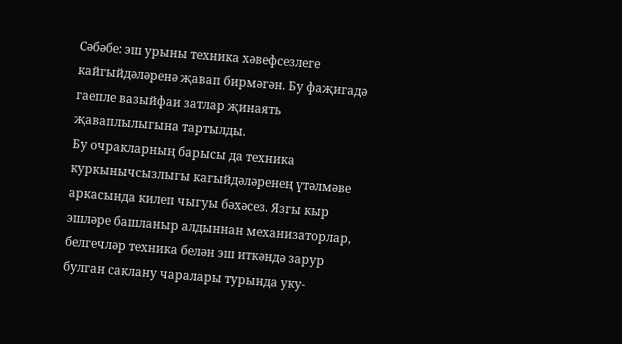Сәбәбе: эш урыны техника хәвефсезлеге кайгыйдәләренә җавап бирмәгән. Бу фаҗигадә гаепле вазыйфаи затлар җинаять җаваплылыгына тартылды.
Бу очракларның барысы да техника куркынычсызлыгы кагыйдәләренең үтәлмәве аркасында килеп чыгуы бәхәсез. Язгы кыр эшләре башланыр алдыннан механизаторлар, белгечләр техника белән эш иткәндә зарур булган саклану чаралары турында уку-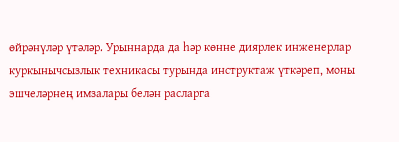өйрәнүләр үтәләр. Урыннарда да һәр көнне диярлек инженерлар куркынычсызлык техникасы турында инструктаж үткәреп, моны эшчеләрнең имзалары белән расларга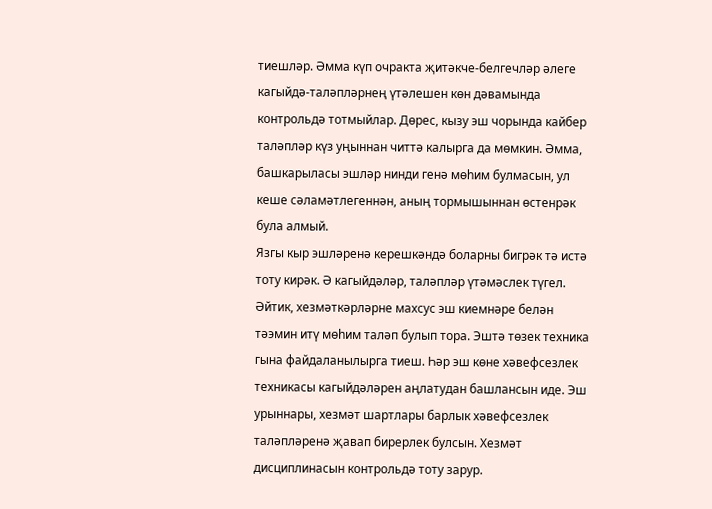тиешләр. Әмма күп очракта җитәкче-белгечләр әлеге кагыйдә-таләпләрнең үтәлешен көн дәвамында контрольдә тотмыйлар. Дөрес, кызу эш чорында кайбер таләпләр күз уңыннан читтә калырга да мөмкин. Әмма, башкарыласы эшләр нинди генә мөһим булмасын, ул кеше сәламәтлегеннән, аның тормышыннан өстенрәк була алмый.
Язгы кыр эшләренә керешкәндә боларны бигрәк тә истә тоту кирәк. Ә кагыйдәләр, таләпләр үтәмәслек түгел. Әйтик, хезмәткәрләрне махсус эш киемнәре белән тәэмин итү мөһим таләп булып тора. Эштә төзек техника гына файдаланылырга тиеш. Һәр эш көне хәвефсезлек техникасы кагыйдәләрен аңлатудан башлансын иде. Эш урыннары, хезмәт шартлары барлык хәвефсезлек таләпләренә җавап бирерлек булсын. Хезмәт дисциплинасын контрольдә тоту зарур.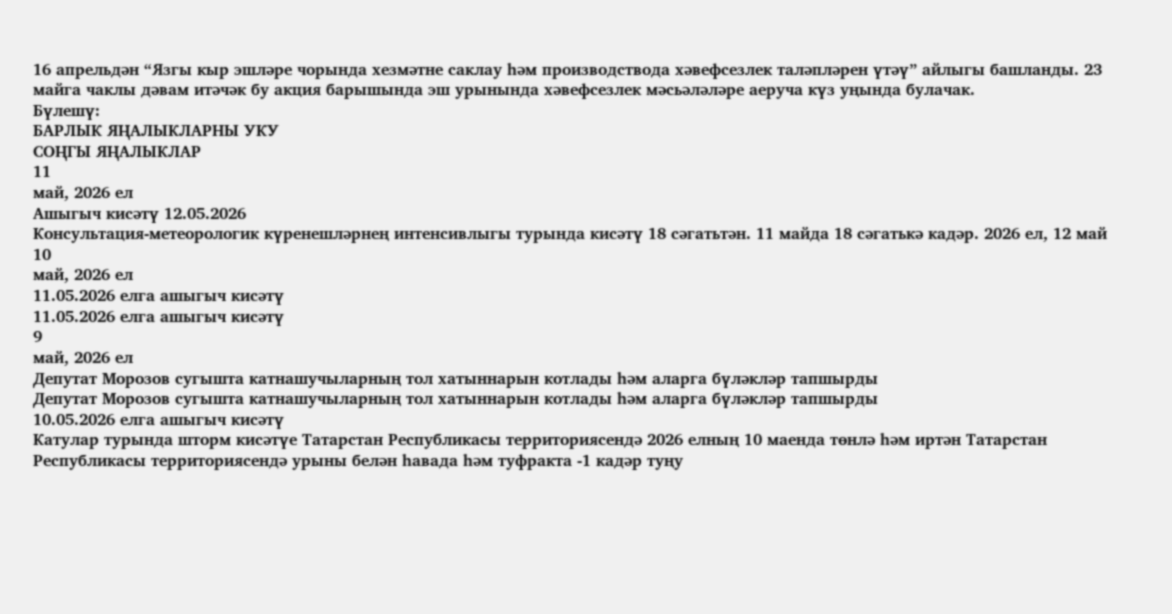16 апрельдән “Язгы кыр эшләре чорында хезмәтне саклау һәм производствода хәвефсезлек таләпләрен үтәү” айлыгы башланды. 23 майга чаклы дәвам итәчәк бу акция барышында эш урынында хәвефсезлек мәсьәләләре аеруча күз уңында булачак.
Бүлешү:
БАРЛЫК ЯҢАЛЫКЛАРНЫ УКУ
СОҢГЫ ЯҢАЛЫКЛАР
11
май, 2026 ел
Ашыгыч кисәтү 12.05.2026
Консультация-метеорологик күренешләрнең интенсивлыгы турында кисәтү 18 сәгатьтән. 11 майда 18 сәгатькә кадәр. 2026 ел, 12 май
10
май, 2026 ел
11.05.2026 елга ашыгыч кисәтү
11.05.2026 елга ашыгыч кисәтү
9
май, 2026 ел
Депутат Морозов сугышта катнашучыларның тол хатыннарын котлады һәм аларга бүләкләр тапшырды
Депутат Морозов сугышта катнашучыларның тол хатыннарын котлады һәм аларга бүләкләр тапшырды
10.05.2026 елга ашыгыч кисәтү
Катулар турында шторм кисәтүе Татарстан Республикасы территориясендә 2026 елның 10 маенда төнлә һәм иртән Татарстан Республикасы территориясендә урыны белән һавада һәм туфракта -1 кадәр туңу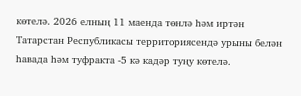көтелә. 2026 елның 11 маенда төнлә һәм иртән Татарстан Республикасы территориясендә урыны белән һавада һәм туфракта -5 кә кадәр туңу көтелә.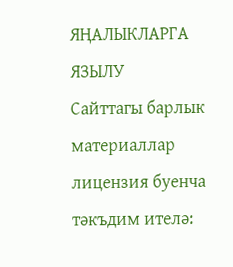ЯҢАЛЫКЛАРГА ЯЗЫЛУ
Сайттагы барлык материаллар лицензия буенча тәкъдим ителә: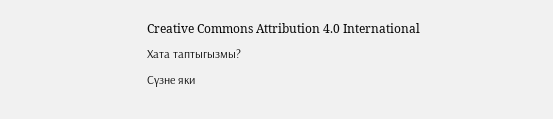Creative Commons Attribution 4.0 International
Хата таптыгызмы?
Сүзне яки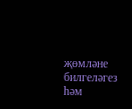җөмләне билгеләгез һәм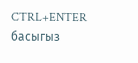CTRL+ENTER басыгыз